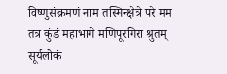विष्णुसंक्रमणं नाम तस्मिन्क्षेत्रे परे मम
तत्र कुंडं महाभागे मणिपूरगिरा श्रुतम्
सूर्यलोकं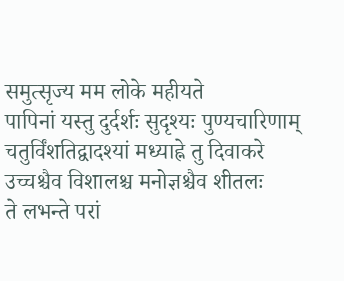समुत्सृज्य मम लोके महीयते
पापिनां यस्तु दुर्दर्शः सुदृश्यः पुण्यचारिणाम्
चतुर्विंशतिद्वादश्यां मध्याह्ने तु दिवाकरे
उच्चश्चैव विशालश्च मनोज्ञश्चैव शीतलः
ते लभन्ते परां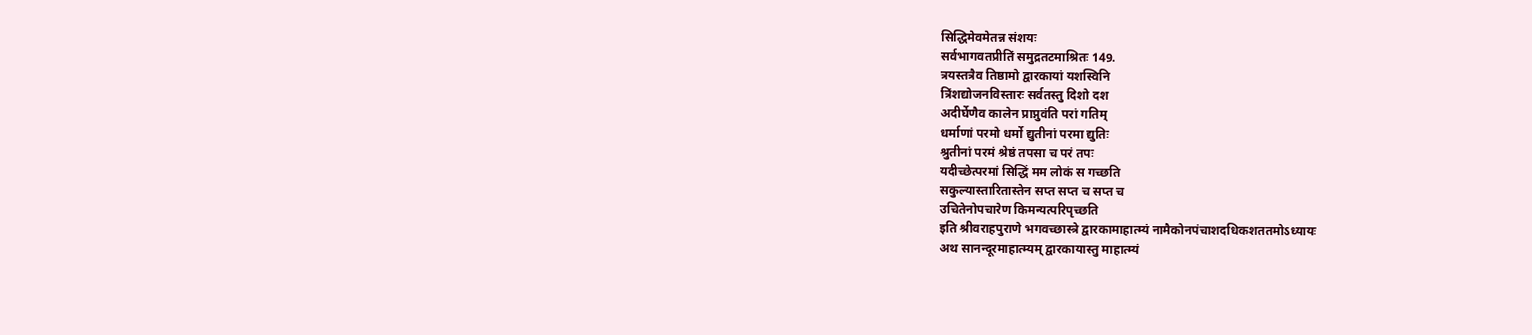सिद्धिमेवमेतन्न संशयः
सर्वभागवतप्रीतिं समुद्रतटमाश्रितः 149.
त्रयस्तत्रैव तिष्ठामो द्वारकायां यशस्विनि
त्रिंशद्योजनविस्तारः सर्वतस्तु दिशो दश
अदीर्घेणैव कालेन प्राप्नुवंति परां गतिम्
धर्माणां परमो धर्मो द्युतीनां परमा द्युतिः
श्रुतीनां परमं श्रेष्ठं तपसा च परं तपः
यदीच्छेत्परमां सिद्धिं मम लोकं स गच्छति
सकुल्यास्तारितास्तेन सप्त सप्त च सप्त च
उचितेनोपचारेण किमन्यत्परिपृच्छति
इति श्रीवराहपुराणे भगवच्छास्त्रे द्वारकामाहात्म्यं नामैकोनपंचाशदधिकशततमोऽध्यायः
अथ सानन्दूरमाहात्म्यम् द्वारकायास्तु माहात्म्यं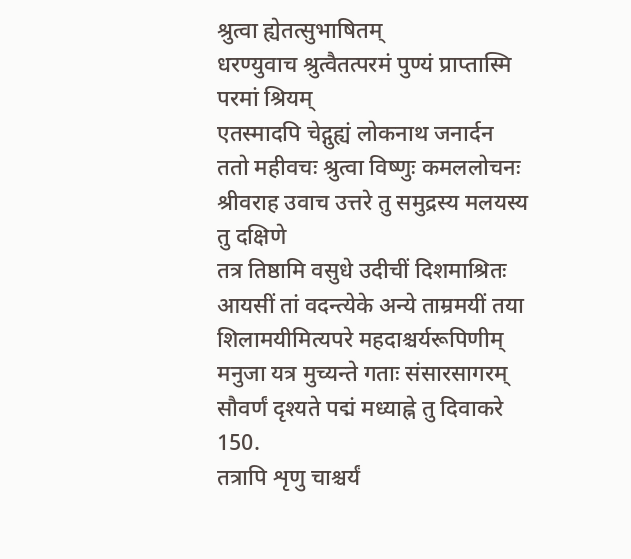श्रुत्वा ह्येतत्सुभाषितम्
धरण्युवाच श्रुत्वैतत्परमं पुण्यं प्राप्तास्मि परमां श्रियम्
एतस्मादपि चेद्गुह्यं लोकनाथ जनार्दन
ततो महीवचः श्रुत्वा विष्णुः कमललोचनः
श्रीवराह उवाच उत्तरे तु समुद्रस्य मलयस्य तु दक्षिणे
तत्र तिष्ठामि वसुधे उदीचीं दिशमाश्रितः
आयसीं तां वदन्त्येके अन्ये ताम्रमयीं तया
शिलामयीमित्यपरे महदाश्चर्यरूपिणीम्
मनुजा यत्र मुच्यन्ते गताः संसारसागरम्
सौवर्णं दृश्यते पद्मं मध्याह्ने तु दिवाकरे 150.
तत्रापि शृणु चाश्चर्यं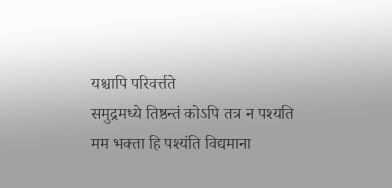यश्चापि परिवर्त्तते
समुद्रमध्ये तिष्ठन्तं कोऽपि तत्र न पश्यति
मम भक्ता हि पश्यंति विद्यमाना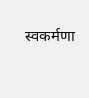स्वकर्मणा